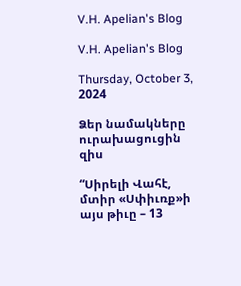V.H. Apelian's Blog

V.H. Apelian's Blog

Thursday, October 3, 2024

Ձեր նամակները ուրախացուցին զիս

“Սիրելի Վահէ, մտիր «Սփիւռք»ի այս թիւը – 13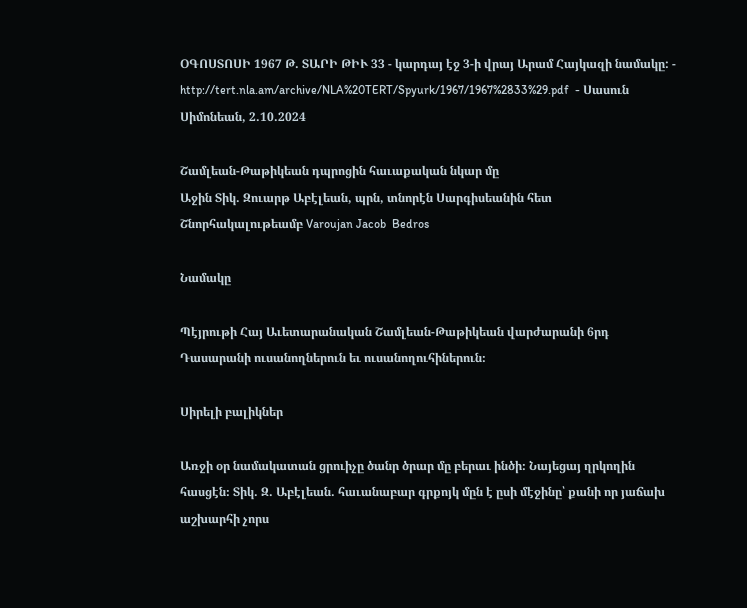ՕԳՈՍՏՈՍԻ 1967 Թ. ՏԱՐԻ ԹԻՒ 33 - կարդայ էջ 3-ի վրայ Արամ Հայկազի նամակը: - http://tert.nla.am/archive/NLA%20TERT/Spyurk/1967/1967%2833%29.pdf  - Սասուն Սիմոնեան, 2.10.2024

Շամլեան-Թաթիկեան դպրոցին հաւաքական նկար մը
Աջին Տիկ. Զուարթ Աբէլեան, պրն, տնորէն Սարգիսեանին հետ
Շնորհակալութեամբ Varoujan Jacob  Bedros

Նամակը

Պէյրութի Հայ Աւետարանական Շամլեան-Թաթիկեան վարժարանի 6րդ Դասարանի ուսանողներուն եւ ուսանողուհիներուն։

Սիրելի բալիկներ

Առջի օր նամակատան ցրուիչը ծանր ծրար մը բերաւ ինծի։ Նայեցայ ղրկողին հասցէն։ Տիկ. Զ. Աբէլեան. հաւանաբար գրքոյկ մըն է ըսի մէջինը՝ քանի որ յաճախ աշխարհի չորս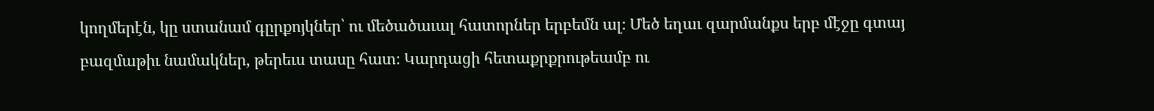կողմերէն, կը ստանամ գըրքոյկներ՝ ու մեծածաւալ հատորներ երբեմն ալ։ Մեծ եղաւ զարմանքս երբ մէջը գտայ բազմաթիւ նամակներ, թերեւս տասը հատ։ Կարդացի հետաքրքրութեամբ ու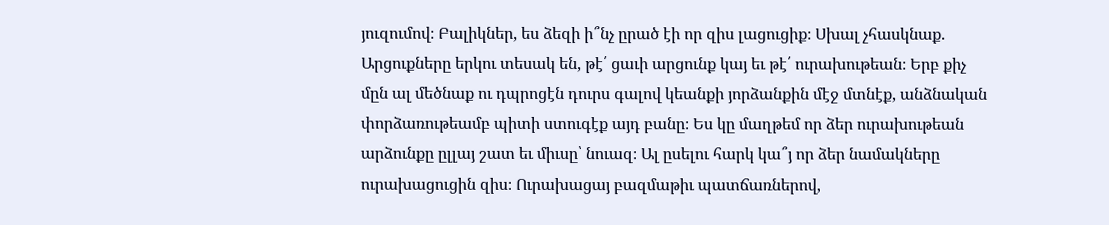յուզումով։ Բալիկներ, ես ձեզի ի՞նչ ըրած էի որ զիս լացուցիք։ Սխալ չհասկնաք. Արցուքները երկու տեսակ են, թէ՛ ցաւի արցունք կայ եւ թէ՛ ուրախութեան։ Երբ քիչ մըն ալ մեծնաք ու դպրոցէն դուրս գալով կեանքի յորձանքին մէջ մտնէք, անձնական փորձառութեամբ պիտի ստուգէք այդ բանը։ Ես կը մաղթեմ որ ձեր ուրախութեան արձունքը ըլլայ շատ եւ միւսը՝ նուազ։ Ալ ըսելու հարկ կա՞յ որ ձեր նամակները ուրախացուցին զիս։ Ուրախացայ բազմաթիւ պատճառներով,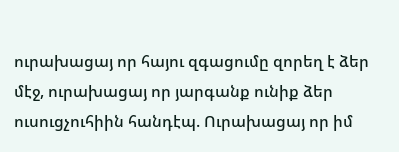ուրախացայ որ հայու զգացումը զորեղ է ձեր մէջ, ուրախացայ որ յարգանք ունիք ձեր ուսուցչուհիին հանդէպ. Ուրախացայ որ իմ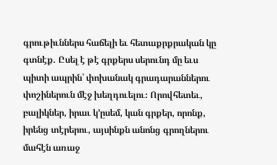գրութիւններս հաճելի եւ հետաքրքրական կը գտնէք. Ըսել է թէ գրքերս սերունդ մը եւս պիտի ապրին՝ փոխանակ գրադարաններու փոշիներուն մէջ խեղդուելու։ Որովհետեւ, բալիկներ, իրաւ կ՚ըսեմ, կան գրքեր, որոնք, իրենց տէրերու, այսինքն անոնց գրողներու մահէն առաջ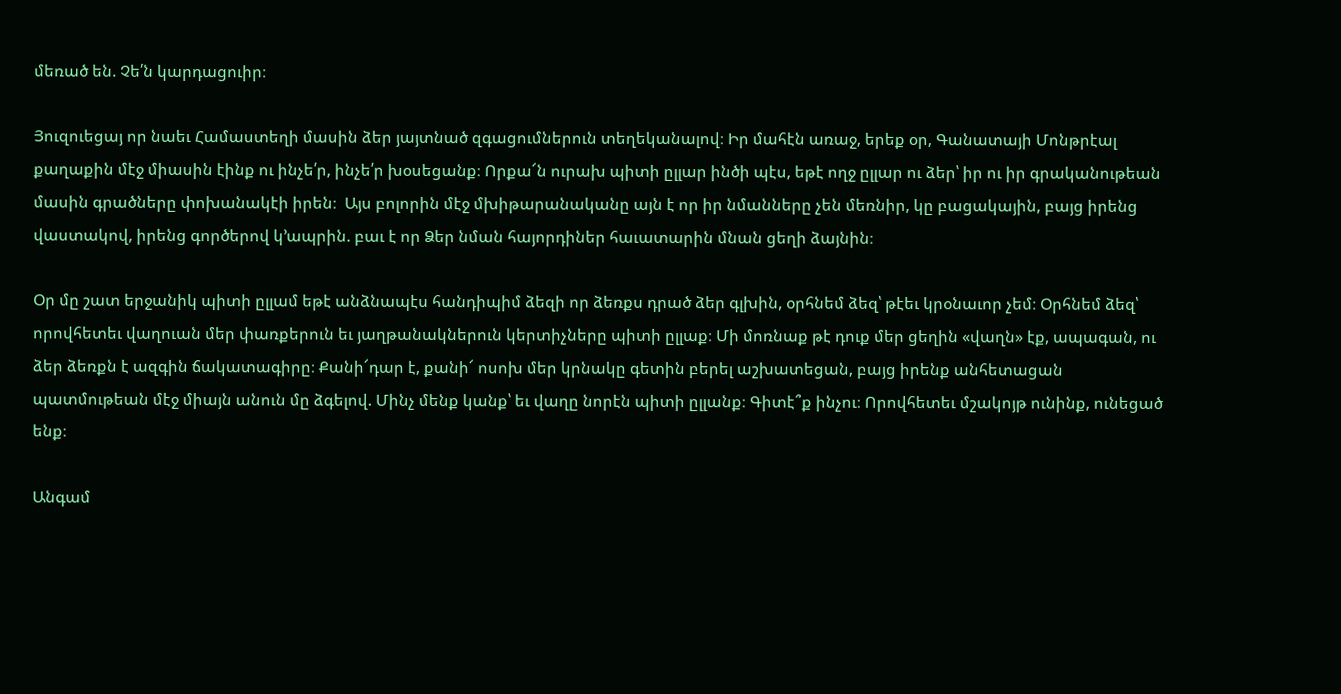մեռած են. Չե՛ն կարդացուիր։

Յուզուեցայ որ նաեւ Համաստեղի մասին ձեր յայտնած զգացումներուն տեղեկանալով։ Իր մահէն առաջ, երեք օր, Գանատայի Մոնթրէալ քաղաքին մէջ միասին էինք ու ինչե՛ր, ինչե՛ր խօսեցանք։ Որքա՜ն ուրախ պիտի ըլլար ինծի պէս, եթէ ողջ ըլլար ու ձեր՝ իր ու իր գրականութեան մասին գրածները փոխանակէի իրեն։  Այս բոլորին մէջ մխիթարանականը այն է որ իր նմանները չեն մեռնիր, կը բացակային, բայց իրենց վաստակով, իրենց գործերով կ՚ապրին. բաւ է որ Ձեր նման հայորդիներ հաւատարին մնան ցեղի ձայնին։

Օր մը շատ երջանիկ պիտի ըլլամ եթէ անձնապէս հանդիպիմ ձեզի որ ձեռքս դրած ձեր գլխին, օրհնեմ ձեզ՝ թէեւ կրօնաւոր չեմ։ Օրհնեմ ձեզ՝ որովհետեւ վաղուան մեր փառքերուն եւ յաղթանակներուն կերտիչները պիտի ըլլաք։ Մի մոռնաք թէ դուք մեր ցեղին «վաղն» էք, ապագան, ու ձեր ձեռքն է ազգին ճակատագիրը։ Քանի՜դար է, քանի՜ ոսոխ մեր կրնակը գետին բերել աշխատեցան, բայց իրենք անհետացան պատմութեան մէջ միայն անուն մը ձգելով. Մինչ մենք կանք՝ եւ վաղը նորէն պիտի ըլլանք։ Գիտէ՞ք ինչու։ Որովհետեւ մշակոյթ ունինք, ունեցած ենք։

Անգամ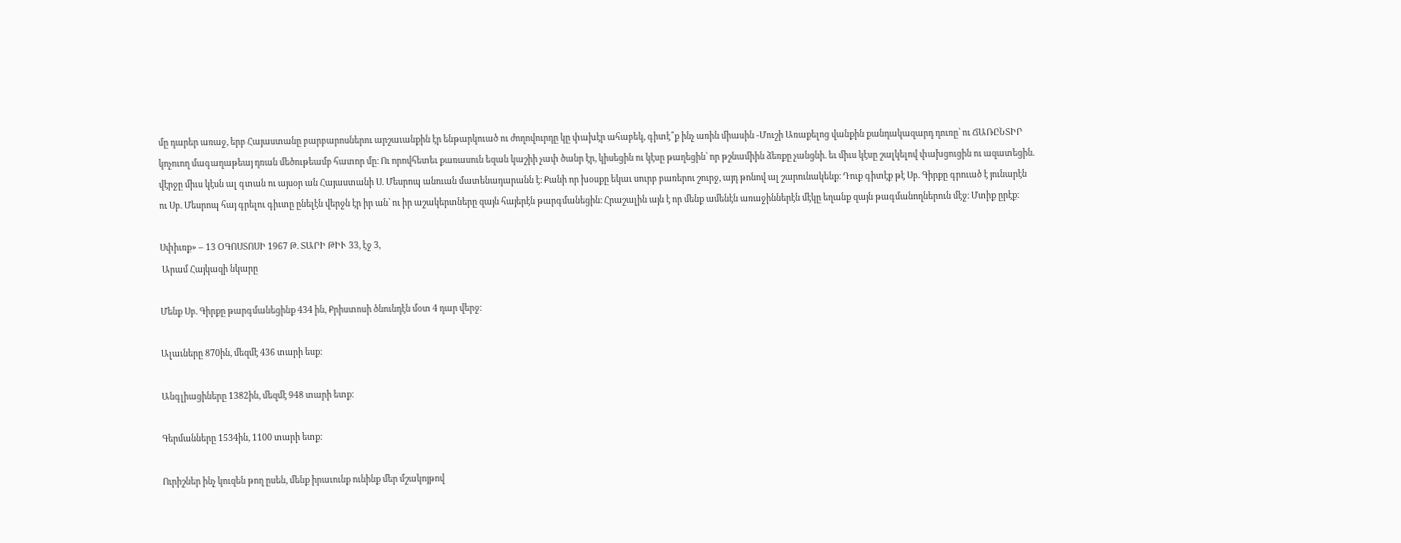մը դարեր առաջ, երբ Հայաստանը բարբարոսներու արշաւանքին էր ենթարկուած ու ժողովուրդը կը փախէր ահաբեկ, գիտէ՞ք ինչ առին միասին -Մուշի Առաքելոց վանքին քանդակազարդ դուռը՝ ու ՃԱՌԸՆՏԻՐ կոչուող մագաղաթեայ դռան մեծութեամբ հատոր մը։ Ու որովհետեւ քառասուն եզան կաշիի չափ ծանր էր, կիսեցին ու կէսը թաղեցին՝ որ թշնամիին ձեռքը չանցնի. եւ միւս կէսը շալկելով փախցուցին ու ազատեցին. վէրջը միւս կէսն ալ գտան ու այսօր ան Հայաստանի Ս. Մեսրոպ անուան մատենադարանն է։ Քանի որ խօսքը եկաւ սուրբ բառերու շուրջ, այդ թոնով ալ շարունակենք։ Դուք գիտէք թէ Սբ. Գիրքը գրուած է յունարէն ու Սբ. Մեսրոպ հայ գրելու գիւտը ընելէն վերջն էր իր ան՝ ու իր աշակերտները զայն հայերէն թարգմանեցին։ Հրաշալին այն է որ մենք ամենէն առաջիններէն մէկը եղանք զայն թագմանողներուն մէջ։ Մտիք ըրէք։

Սփիւռք» – 13 ՕԳՈՍՏՈՍԻ 1967 Թ. ՏԱՐԻ ԹԻՒ 33, էջ 3,
 Արամ Հայկազի նկարը

Մենք Սբ. Գիրքը թարգմանեցինք 434 ին, Քրիստոսի ծնունդէն մօտ 4 դար վերջ։

Ալաւները 870ին, մեզմէ 436 տարի եսք։

Անգլիացիները 1382ին, մեզմէ 948 տարի ետք։

Գերմանները 1534ին, 1100 տարի ետք։

Ուրիշներ ինչ կուզեն թող ըսեն, մենք իրաւունք ունինք մեր մշակոյթով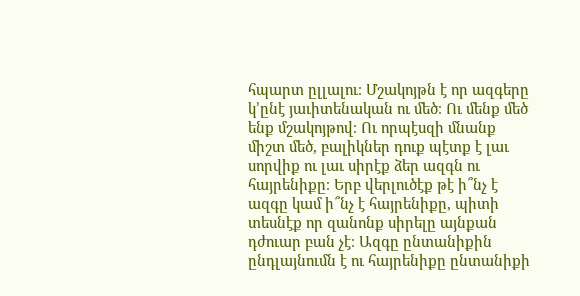հպարտ ըլլալու։ Մշակոյթն է որ ազգերը կ՚ընէ յաւիտենական ու մեծ։ Ու մենք մեծ ենք մշակոյթով։ Ու որպէսզի մնանք միշտ մեծ, բալիկներ դուք պէտք է լաւ սորվիք ու լաւ սիրէք ձեր ազգն ու հայրենիքը։ Երբ վերլուծէք թէ ի՞նչ է ազգը կամ ի՞նչ է հայրենիքը, պիտի տեսնէք որ զանոնք սիրելը այնքան դժուար բան չէ։ Ազգը ընտանիքին ընդլայնումն է ու հայրենիքը ընտանիքի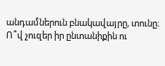անդամներուն բնակավայրը, տունը։ Ո՞վ չուզեր իր ընտանիքին ու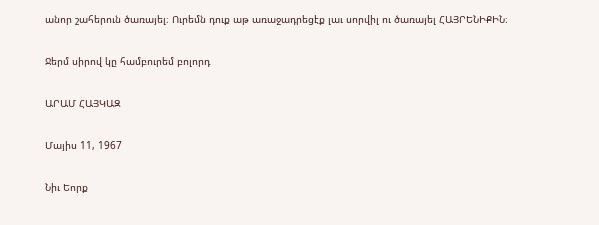անոր շահերուն ծառայել։ Ուրեմն դուք աթ առաջադրեցէք լաւ սորվիլ ու ծառայել ՀԱՅՐԵՆԻՔԻՆ։

Ջերմ սիրով կը համբուրեմ բոլորդ

ԱՐԱՄ ՀԱՅԿԱԶ

Մայիս 11, 1967

Նիւ Եորք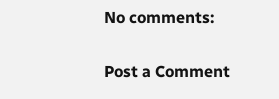No comments:

Post a Comment